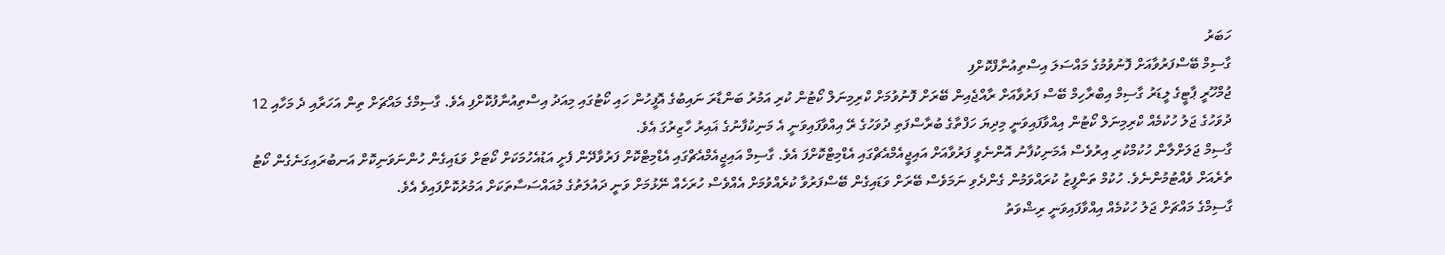ހަބަރު
ގާސިމް ބޭސްފަރުވާއަށް ފޮނުވުމުގެ މައްސަލަ އިސްތިއުނާފްކޮށްފި
ޖުމްހޫރީ ޕާޓީގެ ލީޑަރު ގާސިމް އިބްރާހިމް ބޭސް ފަރުވާއަށް ރާއްޖެއިން ބޭރަށް ފޮނުވުމަށް ކްރިމިނަލް ކޯޓުން ކުރި އަމުރު ބަންޑާރަ ނައިބުގެ އޮފީހުން ހައި ކޯޓުގައި މިއަދު އިސްތިއުނާފުކޮށްފި އެވެ. ގާސިމްގެ މައްޗަށް ތިން އަހަރާއި ދެ މަހާއި 12 ދުވަހުގެ ޖަލު ހުކުމެއް ކްރިމިނަލް ކޯޓުން އިއްވާފައިވަނީ މިދިޔަ ހަފްތާގެ ބުރާސްފަތި ދުވަހުގެ ރޭ އިއްވާފައިވަނީ އެ މަނިކުފާނުގެ ޣައިރު ހާޒިރުގަ އެވެ.
ގާސިމް ޖަލަށްލާން ހުކުމްކުރި އިރުވެސް އެމަނިކުފާނު އޮންނެވީ ފަރުވާއަށް އައިޖީއެމްއެޗްގައި އެޑްމިޓްކޮށްފަ އެވެ. ގާސިމް އައިޖީއެމްއެޗްގައި އެޑްމިޓްކޮށް ފަރުވާދޭން ފެށީ އަޑުއެހުމަކަށް ކޯޓަށް ވަޑައިގެން ހުންނަވަނިކޮށް އަނބުރައިގަނެގެން ކޯޓު ތެރެއަށް ވެއްޓުމުންނެވެ. ހުކުމް ތަންފީޒު ކުރައްވަމުން ގެންދެވި ނަމަވެސް ބޭރަށް ވަޑައިގެން ބޭސްފަރުވާ ކުރެއްވުމަށް އެއްވެސް ހުރަހެއް ނޭޅުމަށް ވަނީ ދައުލަތުގެ މުއައްސަސާތަކަށް އަމުރުކޮށްފައިވެ އެވެ.
ގާސިމްގެ މައްޗަށް ޖަލު ހުކުމެއް އިއްވާފައިވަނީ ރިޝްވަތު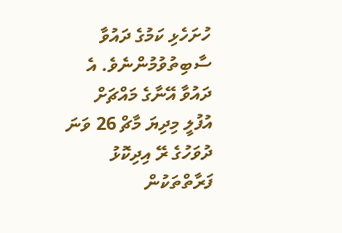ހުށަހެޅި ކަމުގެ ދައުވާ ސާބިތުވުމުންނެވެ. އެ ދައުވާ އޭނާގެ މައްޗަށް އުފުލީ މިދިޔަ މާޗް 26 ވަނަ ދުވަހުގެ ރޭ އިދިކޮޅު ފަރާތްތަކުން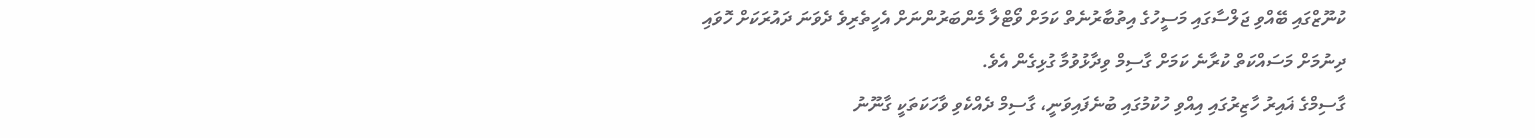ކުނޫޒްގައި ބޭއްވި ޖަލްސާގައި މަސީހުގެ އިތުބާރުނެތް ކަމަށް ވޯޓްލާ މެންބަރުންނަށް އެހީތެރިވެ ދެވަނަ ދައުރަކަށް ހޮވައި ދިނުމަށް މަސައްކަތް ކުރާނެ ކަމަށް ގާސިމް ވިދާޅުވުމާ ގުޅިގެން އެވެ.
ގާސިމްގެ ޣައިރު ހާޒިރުގައި އިއްވި ހުކުމުގައި ބުނެފައިވަނީ، ގާސިމް ދެއްކެވި ވާހަކަތަކީ ގާނޫނު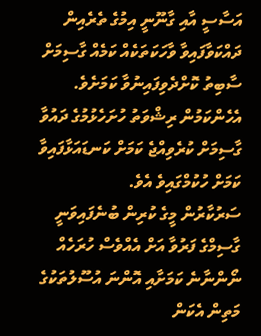އަސާސީ އާއި ގާނޫނީ އިމުގެ ތެރެއިން ދައްކަވާފައިވާ ވާހަކަތަކެއް ކަމެއް ގާސިމަށް ސާބިތު ކޮށްދެވިފައިނުވާ ކަމަށެވެ. އެހެންކަމުން ރިޝްވަތު ހުށަހެޅުމުގެ ދައުވާ ގާސިމަށް ކުރެވިއްޖެ ކަމަށް ކަނޑައަޅާފައިވާ ކަމަށް ހުކުމްގައިވެ އެވެ.
ސަރުކާރުން މީގެ ކުރިން ބުނެފައިވަނީ ގާސިމްގެ ފަރުވާ އަށް އެއްވެސް ހުރަހެއް ނޯންނާނެ ކަމަށާއި އޮންނަ އުސޫލުތަކުގެ މަތިން އެކަން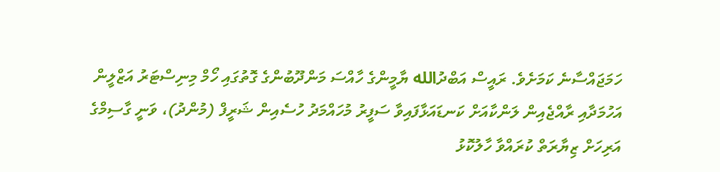ހަމަޖައްސާނެ ކަމަށެވެ. ރައީސް އަބްދުالله ޔާމީންގެ ހާއްސަ މަންދޫބުންގެ ގޮތުގައި ހޯމް މިނިސްޓަރު އަޒްލީން އަހުމަދާއި ރާއްޖެއިން ލަންކާއަށް ކަނޑައަޅާފައިވާ ސަފީރު މުހައްމަދު ހުސެއިން ޝަރީފް (މުންދު)، ވަނީ ގާސިމްގެ އަރިހަށް ޒިޔާރަތް ކުރައްވާ ހާލުކޮޅު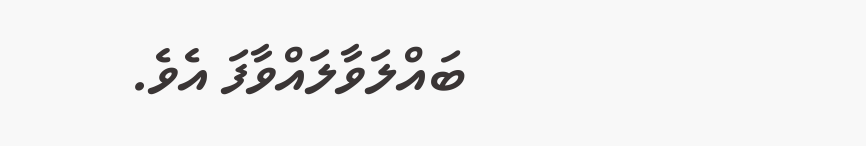ބައްލަވާލައްވާފަ އެވެ.